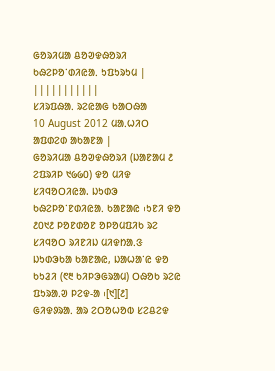ᱜᱚᱨᱤᱢᱟ ᱪᱚᱣᱫᱷᱚᱨᱤ
ᱠᱷᱮᱞᱚᱸᱰᱤᱭᱟᱹ ᱩᱯᱩᱨᱩᱢ | |||||||||||
ᱥᱤᱨᱯᱷᱟᱹ ᱨᱮᱭᱟᱜ ᱠᱟᱛᱷᱟ
10 August 2012 ᱢᱟᱹᱦᱤᱛ ᱟᱯᱰᱮᱰ ᱟᱠᱟᱱᱟ |
ᱜᱚᱨᱤᱢᱟ ᱪᱚᱣᱫᱷᱚᱨᱤ (ᱡᱟᱱᱟᱢ ᱒ ᱮᱯᱨᱤᱞ ᱑᱙᱙᱐) ᱫᱚ ᱢᱤᱫ ᱥᱤᱧᱚᱛᱤᱭᱟ. ᱡᱩᱰᱳ ᱠᱷᱮᱞᱚᱸᱱᱰᱤᱭᱟᱹ ᱠᱟᱱᱟᱭ ᱾ᱩᱱᱤ ᱫᱚ ᱒᱐᱑᱒ ᱞᱚᱱᱰᱚᱱ ᱚᱞᱚᱢᱯᱤᱠ ᱨᱮ ᱥᱤᱧᱚᱛ ᱨᱤᱱᱤᱡ ᱢᱤᱫᱴᱟᱹᱝ ᱡᱩᱰᱳᱠᱟ ᱠᱟᱱᱟᱭ, ᱡᱟᱦᱟᱸᱭ ᱫᱚ ᱠᱩᱲᱤ (᱖᱓ ᱠᱤᱞᱳᱜᱨᱟᱢ) ᱛᱷᱚᱠ ᱨᱮᱭ ᱯᱩᱨᱟᱹᱣ ᱞᱮᱫ-ᱟ ᱾[᱑][᱒]
ᱜᱤᱫᱽᱨᱟᱹ ᱟᱨ ᱮᱛᱚᱦᱚᱵ ᱥᱮᱪᱮᱫ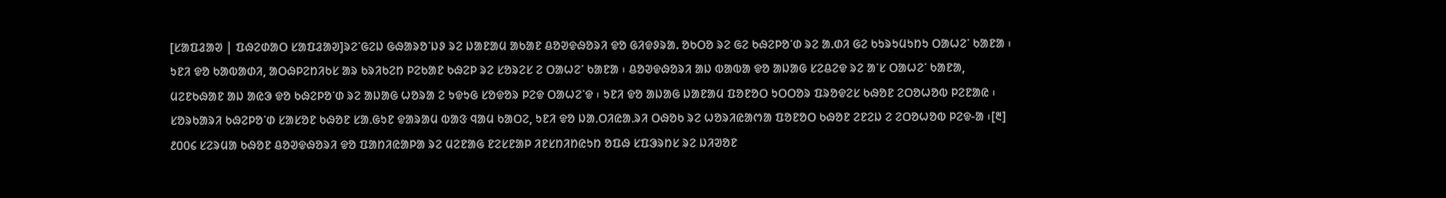[ᱥᱟᱯᱲᱟᱣ | ᱯᱷᱮᱰᱟᱛ ᱥᱟᱯᱲᱟᱣ]ᱨᱮᱸᱜᱮᱡ ᱜᱷᱟᱨᱚᱸᱡᱽ ᱨᱮ ᱡᱟᱱᱟᱢ ᱟᱠᱟᱱ ᱪᱚᱣᱫᱷᱚᱨᱤ ᱫᱚ ᱜᱤᱫᱽᱨᱟ. ᱚᱠᱛᱚ ᱨᱮ ᱜᱮ ᱠᱷᱮᱞᱚᱸᱰ ᱨᱮ ᱟ.ᱰᱤ ᱜᱮ ᱠᱩᱨᱩᱢᱩᱴᱩ ᱛᱟᱦᱮᱸ ᱠᱟᱱᱟ ᱾ ᱩᱱᱤ ᱫᱚ ᱠᱟᱵᱟᱰᱤ, ᱟᱛᱷᱞᱮᱴᱤᱠᱥ ᱟᱨ ᱠᱨᱤᱠᱮᱴ ᱞᱮᱠᱟᱱ ᱠᱷᱮᱞ ᱨᱮ ᱥᱚᱨᱮᱥ ᱮ ᱛᱟᱦᱮᱸ ᱠᱟᱱᱟ ᱾ ᱪᱚᱣᱫᱷᱚᱨᱤ ᱟᱡ ᱵᱟᱵᱟ ᱫᱚ ᱟᱡᱟᱜ ᱥᱮᱪᱮᱫ ᱨᱮ ᱟᱸᱥ ᱛᱟᱦᱮᱸ ᱠᱟᱱᱟ, ᱢᱮᱱᱠᱷᱟᱱ ᱟᱡ ᱟᱭᱳ ᱫᱚ ᱠᱷᱮᱞᱚᱸᱰ ᱨᱮ ᱟᱡᱟᱜ ᱦᱚᱨᱟ ᱮ ᱩᱫᱩᱜ ᱥᱚᱫᱚᱨ ᱞᱮᱫ ᱛᱟᱦᱮᱸᱫ ᱾ ᱩᱱᱤ ᱫᱚ ᱟᱡᱟᱜ ᱡᱟᱱᱟᱢ ᱯᱚᱱᱚᱛ ᱩᱛᱛᱚᱨ ᱯᱨᱚᱫᱮᱥ ᱠᱷᱚᱱ ᱮᱛᱚᱦᱚᱵ ᱞᱮᱱᱟᱭ ᱾ ᱥᱚᱨᱠᱟᱨᱤ ᱠᱷᱮᱞᱚᱸᱰ ᱥᱟᱥᱚᱱ ᱠᱷᱚᱱ ᱥᱟᱹᱜᱩᱱ ᱫᱟᱨᱟᱢ ᱵᱟᱝ ᱧᱟᱢ ᱠᱟᱛᱮ, ᱩᱱᱤ ᱫᱚ ᱡᱟᱹᱛᱤᱭᱟᱹᱨᱤ ᱛᱷᱚᱠ ᱨᱮ ᱦᱚᱨᱤᱭᱟᱬᱟ ᱯᱚᱱᱚᱛ ᱠᱷᱚᱱ ᱮᱱᱮᱡ ᱮ ᱮᱛᱚᱦᱚᱵ ᱞᱮᱫ-ᱟ ᱾[᱓]
᱒᱐᱐᱔ ᱥᱮᱨᱢᱟ ᱠᱷᱚᱱ ᱪᱚᱣᱫᱷᱚᱨᱤ ᱫᱚ ᱯᱟᱴᱤᱭᱟᱞᱟ ᱨᱮ ᱢᱮᱱᱟᱜ ᱱᱮᱥᱱᱟᱞ ᱤᱱᱥᱴᱤᱴᱭᱩᱴ ᱚᱯᱷ ᱥᱯᱳᱨᱴᱥ ᱨᱮ ᱡᱤᱣᱚᱱ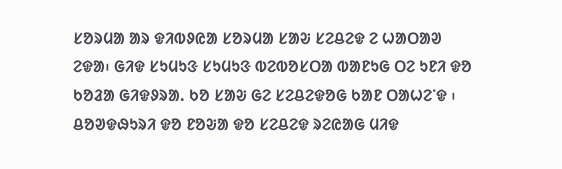ᱥᱚᱨᱢᱟ ᱟᱨ ᱫᱤᱵᱽᱭᱟ ᱥᱚᱨᱢᱟ ᱥᱟᱶ ᱥᱮᱪᱮᱫ ᱮ ᱦᱟᱛᱟᱣ ᱮᱫᱟ᱾ ᱜᱤᱫ ᱥᱩᱢᱩᱝ ᱥᱩᱢᱩᱝ ᱵᱮᱵᱚᱥᱛᱟ ᱵᱟᱱᱩᱜ ᱛᱮ ᱩᱱᱤ ᱫᱚ ᱠᱚᱲᱟ ᱜᱤᱫᱽᱨᱟ. ᱠᱚ ᱥᱟᱶ ᱜᱮ ᱥᱮᱪᱮᱫᱚᱜ ᱠᱟᱱ ᱛᱟᱦᱮᱸᱫ ᱾ ᱪᱚᱣᱫᱷᱩᱨᱤ ᱫᱚ ᱱᱚᱶᱟ ᱫᱚ ᱥᱮᱪᱮᱫ ᱨᱮᱭᱟᱜ ᱢᱤᱫ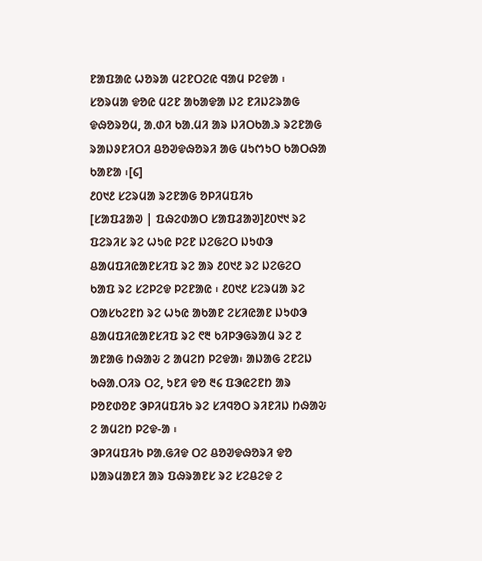ᱱᱟᱯᱟᱭ ᱦᱚᱨᱟ ᱢᱮᱱᱛᱮᱭ ᱧᱟᱢ ᱞᱮᱫᱟ ᱾ ᱥᱚᱨᱢᱟ ᱫᱚᱭ ᱢᱮᱱ ᱟᱠᱟᱫᱟ ᱡᱮ ᱱᱤᱡᱮᱨᱟᱜ ᱫᱷᱚᱨᱚᱢ, ᱟᱹᱰᱤ ᱠᱟᱹᱢᱤ ᱟᱨ ᱡᱤᱛᱠᱟᱹᱨ ᱨᱮᱱᱟᱜ ᱨᱟᱡᱽᱱᱤᱛᱤ ᱪᱚᱣᱫᱷᱚᱨᱤ ᱟᱜ ᱢᱩᱬᱩᱛ ᱠᱟᱛᱷᱟ ᱠᱟᱱᱟ ᱾[᱔]
᱒᱐᱑᱒ ᱥᱮᱨᱢᱟ ᱨᱮᱱᱟᱜ ᱚᱞᱤᱢᱯᱤᱠ
[ᱥᱟᱯᱲᱟᱣ | ᱯᱷᱮᱰᱟᱛ ᱥᱟᱯᱲᱟᱣ]᱒᱐᱑᱑ ᱨᱮ ᱯᱮᱨᱤᱥ ᱨᱮ ᱦᱩᱭ ᱞᱮᱱ ᱡᱮᱜᱮᱛ ᱡᱩᱰᱳ ᱪᱟᱢᱯᱤᱭᱟᱱᱥᱤᱯ ᱨᱮ ᱟᱨ ᱒᱐᱑᱒ ᱨᱮ ᱡᱮᱜᱮᱛ ᱠᱟᱯ ᱨᱮ ᱥᱮᱞᱮᱫ ᱞᱮᱱᱟᱭ ᱾ ᱒᱐᱑᱒ ᱥᱮᱨᱢᱟ ᱨᱮ ᱛᱟᱥᱠᱮᱱᱴ ᱨᱮ ᱦᱩᱭ ᱟᱠᱟᱱ ᱮᱥᱤᱭᱟᱱ ᱡᱩᱰᱳ ᱪᱟᱢᱯᱤᱭᱟᱱᱥᱤᱯ ᱨᱮ ᱖᱓ ᱠᱤᱞᱳᱜᱨᱟᱢ ᱨᱮ ᱗ ᱟᱱᱟᱜ ᱴᱷᱟᱶ ᱮ ᱟᱢᱮᱴ ᱞᱮᱫᱟ᱾ ᱟᱡᱟᱜ ᱮᱱᱮᱡ ᱠᱷᱟᱹᱛᱤᱨ ᱛᱮ, ᱩᱱᱤ ᱫᱚ ᱓᱔ ᱯᱳᱭᱮᱱᱴ ᱟᱨ ᱞᱚᱱᱰᱚᱱ ᱳᱞᱤᱢᱯᱤᱠ ᱨᱮ ᱥᱤᱧᱚᱛ ᱨᱤᱱᱤᱡ ᱴᱷᱟᱶ ᱮ ᱟᱢᱮᱴ ᱞᱮᱫ-ᱟ ᱾
ᱳᱞᱤᱢᱯᱤᱠ ᱞᱟᱹᱜᱤᱫ ᱛᱮ ᱪᱚᱣᱫᱷᱚᱨᱤ ᱫᱚ ᱡᱟᱨᱢᱟᱱᱤ ᱟᱨ ᱯᱷᱨᱟᱱᱥ ᱨᱮ ᱥᱮᱪᱮᱫ ᱮ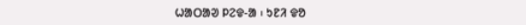ᱦᱟᱛᱟᱣ ᱞᱮᱫ-ᱟ ᱾ ᱩᱱᱤ ᱫᱚ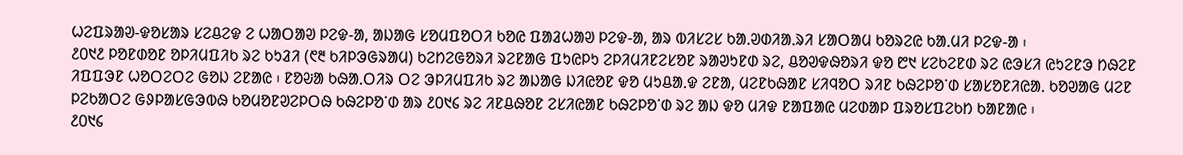ᱦᱮᱯᱨᱟᱣ-ᱫᱚᱥᱟᱨ ᱥᱮᱪᱮᱫ ᱮ ᱦᱟᱛᱟᱣ ᱞᱮᱫ-ᱟ, ᱟᱡᱟᱜ ᱥᱚᱢᱯᱚᱛᱤ ᱠᱚᱭ ᱯᱟᱲᱦᱟᱣ ᱞᱮᱫ-ᱟ, ᱟᱨ ᱵᱤᱥᱮᱥ ᱠᱟᱹᱣᱰᱤᱟᱹᱨᱤ ᱥᱟᱛᱟᱢ ᱠᱚᱨᱮᱭ ᱠᱟᱹᱢᱤ ᱞᱮᱫ-ᱟ ᱾
᱒᱐᱑᱒ ᱞᱚᱱᱰᱚᱱ ᱚᱞᱤᱢᱯᱤᱠ ᱨᱮ ᱠᱩᱲᱤ (᱖᱓ ᱠᱤᱞᱳᱜᱨᱟᱢ) ᱠᱮᱴᱮᱜᱚᱨᱤ ᱨᱮᱱᱟᱜ ᱯᱩᱭᱞᱩ ᱮᱞᱤᱢᱤᱱᱮᱥᱚᱱ ᱨᱟᱣᱩᱱᱰ ᱨᱮ, ᱪᱚᱣᱫᱷᱚᱨᱤ ᱫᱚ ᱘᱑ ᱥᱮᱠᱮᱱᱰ ᱨᱮ ᱭᱳᱥᱤ ᱭᱩᱮᱱᱳ ᱴᱷᱮᱱ ᱤᱯᱯᱳᱱ ᱦᱚᱛᱮᱛᱮ ᱜᱚᱡ ᱮᱱᱟᱭ ᱾ ᱱᱚᱶᱟ ᱠᱷᱟᱹᱛᱤᱨ ᱛᱮ ᱳᱞᱤᱢᱯᱤᱠ ᱨᱮ ᱟᱡᱟᱜ ᱡᱤᱭᱚᱱ ᱫᱚ ᱢᱩᱪᱟᱹᱫ ᱮᱱᱟ, ᱢᱮᱱᱠᱷᱟᱱ ᱥᱤᱧᱚᱛ ᱨᱤᱱ ᱠᱷᱮᱞᱚᱸᱰ ᱥᱟᱥᱚᱱᱤᱭᱟᱹ ᱠᱚᱣᱟᱜ ᱢᱮᱱ ᱞᱮᱠᱟᱛᱮ ᱜᱽᱞᱟᱥᱜᱳᱵᱷ ᱠᱚᱢᱚᱱᱣᱮᱞᱛᱷ ᱠᱷᱮᱞᱚᱸᱰ ᱟᱨ ᱒᱐᱑᱔ ᱨᱮ ᱤᱱᱪᱷᱚᱱ ᱮᱥᱤᱭᱟᱱ ᱠᱷᱮᱞᱚᱸᱰ ᱨᱮ ᱟᱡ ᱫᱚ ᱢᱤᱫ ᱱᱟᱯᱟᱭ ᱢᱮᱰᱟᱞ ᱯᱨᱚᱥᱯᱮᱠᱴ ᱠᱟᱱᱟᱭ ᱾
᱒᱐᱑᱔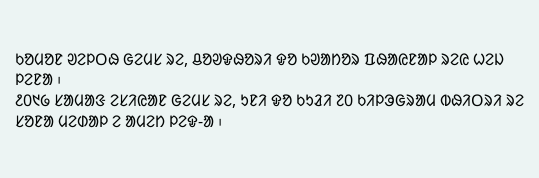ᱠᱚᱢᱚᱱ ᱣᱮᱞᱛᱷ ᱜᱮᱢᱥ ᱨᱮ, ᱪᱚᱣᱫᱷᱚᱨᱤ ᱫᱚ ᱠᱣᱟᱴᱚᱨ ᱯᱷᱟᱭᱱᱟᱞ ᱨᱮᱭ ᱦᱮᱡ ᱞᱮᱱᱟ ᱾
᱒᱐᱑᱙ ᱥᱟᱢᱟᱝ ᱮᱥᱤᱭᱟᱱ ᱜᱮᱢᱥ ᱨᱮ, ᱩᱱᱤ ᱫᱚ ᱠᱩᱲᱤ ᱗᱐ ᱠᱤᱞᱳᱜᱨᱟᱢ ᱵᱷᱤᱛᱨᱤ ᱨᱮ ᱥᱚᱱᱟ ᱢᱮᱰᱟᱞ ᱮ ᱟᱢᱮᱴ ᱞᱮᱫ-ᱟ ᱾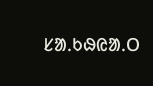ᱥᱟᱹᱠᱷᱭᱟᱹᱛ